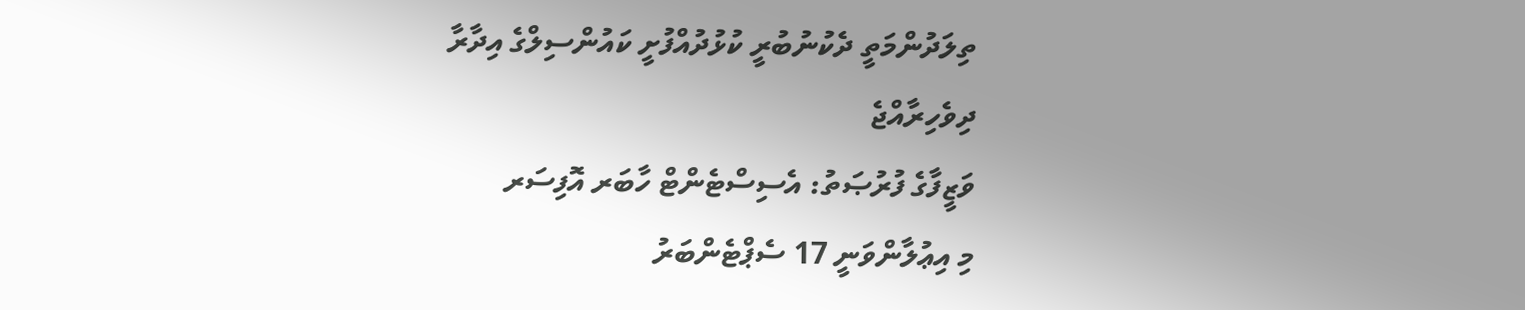ތިލަދުންމަތީ ދެކުނުބުރީ ކުޅުދުއްފުށީ ކައުންސިލްގެ އިދާރާ
ދިވެހިރާއްޖެ
ވަޒީފާގެ ފުރުޞަތު: އެސިސްޓެންޓް ހާބަރ އޮފިސަރ
މި އިޢުލާންވަނީ 17 ސެޕްޓެންބަރު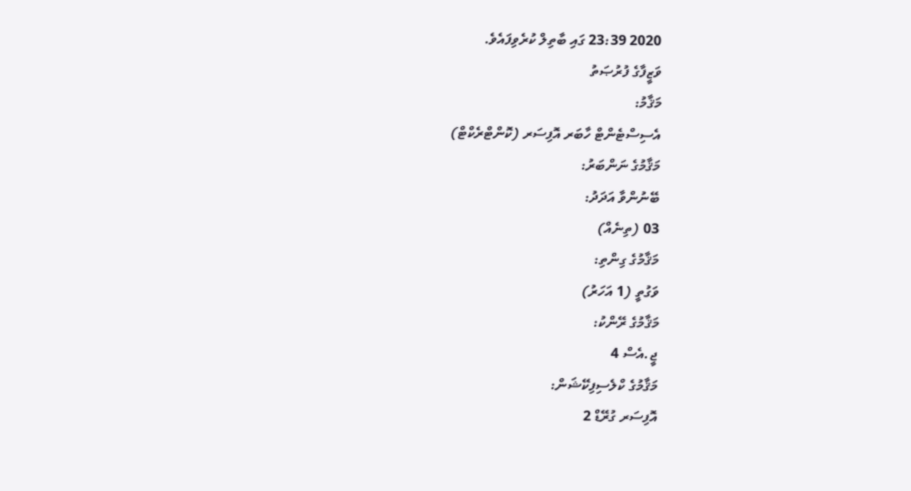2020 23:39 ގައި ބާތިލް ކުރެވިފައެވެ.
ވަޒީފާގެ ފުރުޞަތު
މަޤާމު:
އެސިސްޓެންޓް ހާބަރ އޮފިސަރ (ކޮންޓްރެކްޓް)
މަޤާމުގެ ނަންބަރު:
ބޭނުންވާ އަދަދު:
03 (ތިނެއް)
މަޤާމުގެ ގިންތި:
ވަގުތީ (1 އަހަރު)
މަޤާމުގެ ރޭންކު:
ޖީ.އެސް 4
މަޤާމުގެ ކްލެސިފިކޭޝަން:
އޮފިސަރ ގުރޭޑް 2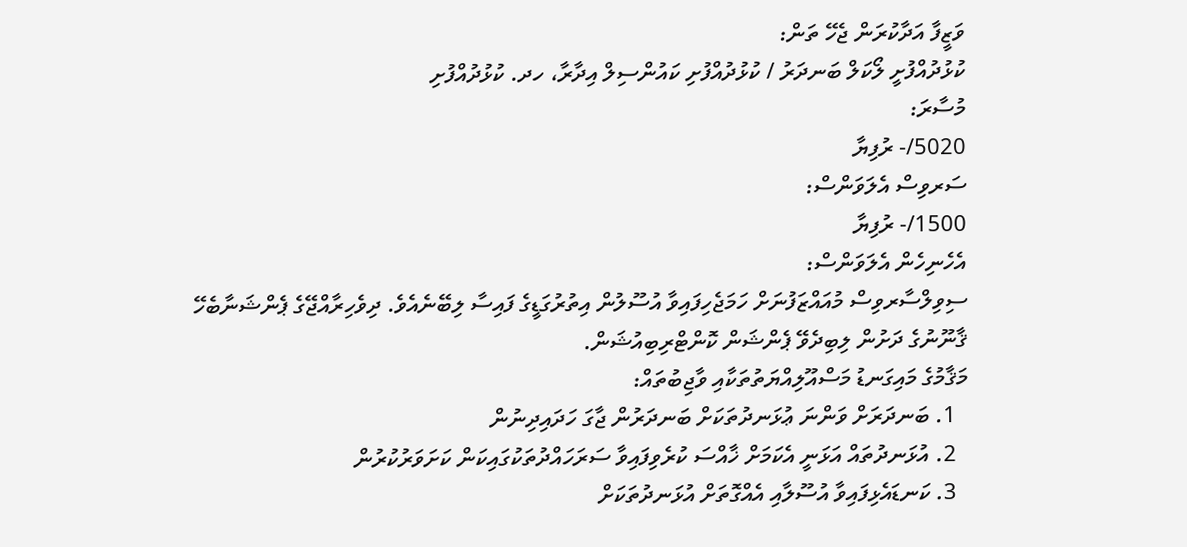ވަޒީފާ އަދާކުރަން ޖެހޭ ތަން:
ކުޅުދުއްފުށީ ލޯކަލް ބަނދަރު / ކުޅުދުއްފުށި ކައުންސިލް އިދާރާ، ހދ. ކުޅުދުއްފުށި
މުސާރަ:
5020/- ރުފިޔާ
ސަރވިސް އެލަވަންސް:
1500/- ރުފިޔާ
އެހެނިހެން އެލަވަންސް:
ސިވިލްސާރވިސް މުއައްޒަފުނަށް ހަމަޖެހިފައިވާ އުސޫލުން އިތުރުގަޑީގެ ފައިސާ ލިބޭނެއެވެ. ދިވެހިރާއްޖޭގެ ޕެންޝަނާބެހޭ ޤާނޫނުގެ ދަށުން ލިބިދެވޭ ޕެންޝަން ކޮންޓްރިބިއުޝަން.
މަޤާމުގެ މައިގަނޑު މަސްއޫލިއްޔަތުތަކާއި ވާޖިބުތައް:
  1. ބަނދަރަށް ވަންނަ ޢުޅަނދުތަކަށް ބަނދަރުން ޖާގަ ހަދައިދިނުން
  2. އުޅަނދުތައް އަޅަނީ އެކަމަށް ޚާއްސަ ކުރެވިފައިވާ ސަރަހައްދުތަކުގައިކަން ކަށަވަރުކުރުން
  3. ކަނޑައެޅިފައިވާ އުސޫލާއި އެއްގޮތަށް އުޅަނދުތަކަށް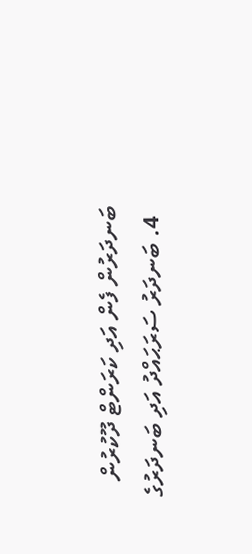ބަނދަރުން ފެން އަދި ކަރަންޓް ދޫކުރުން
  4. ބަނދަރު ސަރަޙައްދު އަދި ބަނދަރުގެ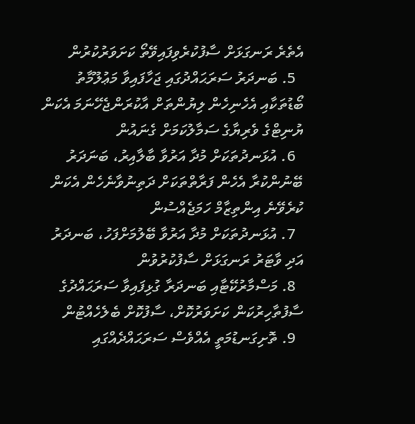އެތެރެ ރަނގަޅަށް ސާފުކުރެވިފައިވޭތޯ ކަށަވަރުކުރުން
  5. ބަނދަރު ސަރަޙައްދުގައި ޖަހާފައިވާ މަޢުލޫމާތު ބޯޑުތަކާއި އެހެނިހެން ލިޔުންތަށް އާކުރަންޖެހޭނަމަ އެކަން ޔުނިޓްގެ ވެރިޔާގެ ސަމާލުކަމަށް ގެނައުން
  6. އުޅަނދުތަކަށް މުދާ އަރުވާ ބާލާއިރު، ބަނަދަރު ބޭނުންކުރާ އެހެން ފަރާތްތަކަށް ދަތިނުވާނެހެން އެކަން ކުރެވޭނެ އިންތިޒާމް ހަމަޖެއްސުން
  7. އުޅަނދުތަކަށް މުދާ އަރުވާ ބޭލުމަށްފަހު، ބަނދަރު އަދި ވާޓަރު ރަނގަޅަށް ސާފުކުރުވުން
  8. މަސްމާރުކޭޓާއި ބަނދަރާ ގުޅިފައިވާ ސަރަޙައްދުގެ ސާފުތާހިރުކަން ކަށަވަރުކޮށް، ސާފުކޮށް ބެލެހެއްޓުން
  9. ތޮށިގަނޑުމަތީ އެއްވެސް ސަރަޙައްދެއްގައި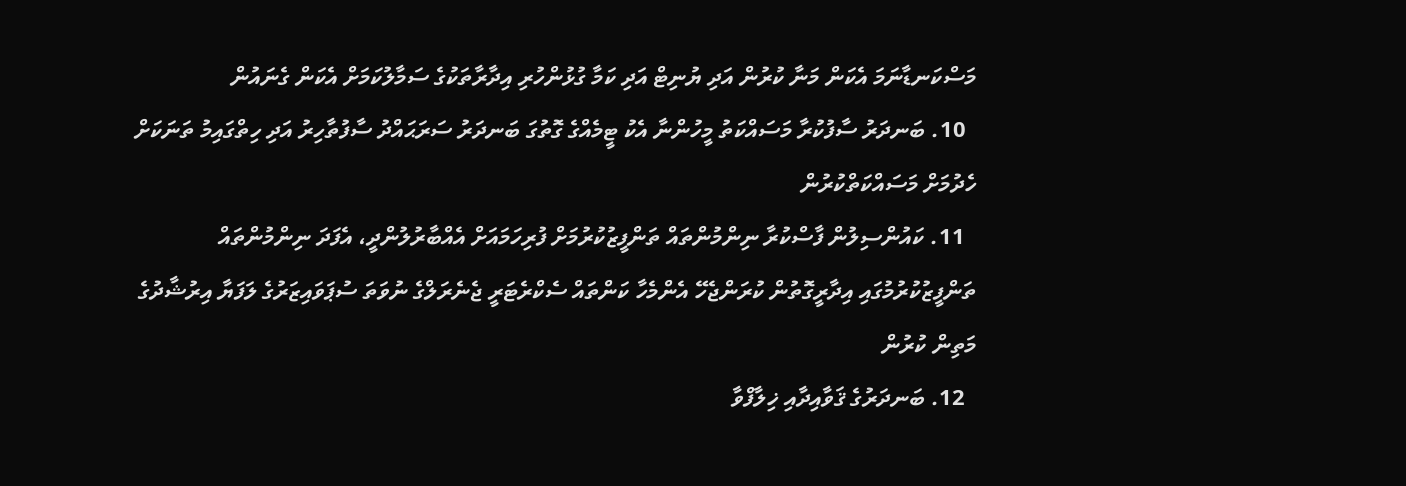މަސްކަނޑާނަމަ އެކަން މަނާ ކުރުން އަދި ޔުނިޓް އަދި ކަމާ ގުޅުންހުރި އިދާރާތަކުގެ ސަމާލުކަމަށް އެކަން ގެނައުން
  10. ބަނދަރު ސާފުކުރާ މަސައްކަތު މީހުންނާ އެކު ޓީމެއްގެ ގޮތުގަ ބަނދަރު ސަރަޙައްދު ސާފުތާހިރު އަދި ހިތްގައިމު ތަނަކަށް ހެދުމަށް މަސައްކަތްކުރުން
  11. ކައުންސިލުން ފާސްކުރާ ނިންމުންތައް ތަންފީޒުކުރުމަށް ފުރިހަމައަށް އެއްބާރުލުންދީ، އެފަދަ ނިންމުންތައް ތަންފީޒުކުރުމުގައި އިދާރީގޮތުން ކުރަންޖެހޭ އެންމެހާ ކަންތައް ސެކްރެޓަރީ ޖެނެރަލްގެ ނުވަތަ ސުޕަވައިޒަރުގެ ލަފަޔާ އިރުޝާދުގެ މަތިން ކުރުން
  12. ބަނދަރުގެ ޤަވާއިދާއި ޚިލާފްވާ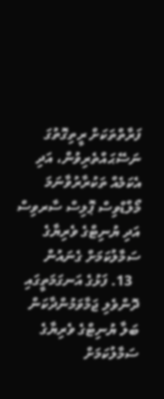ފަރާތްތަކަށް ރީތިގޮތުގަ ނަސޭޙައްތެރިވުން، އަދި އެކަމެއް ތަކުރާރުވާނަމަ މޯލްޑްވިސް ޕޮލިސް ސާރވިސް އަދި ޔުނިޓްގެ ވެރިޔާގެ ސަމާލުކަމަށް ގެނައުން
  13. ފަޅުގެ އަނގަމަތީގައި ދޮންވެލި ޖަމާވަމުންދާކަން ބަލާ ޔުނިޓްގެ ވެރިޔާގެ ސަމާލުކަމަށް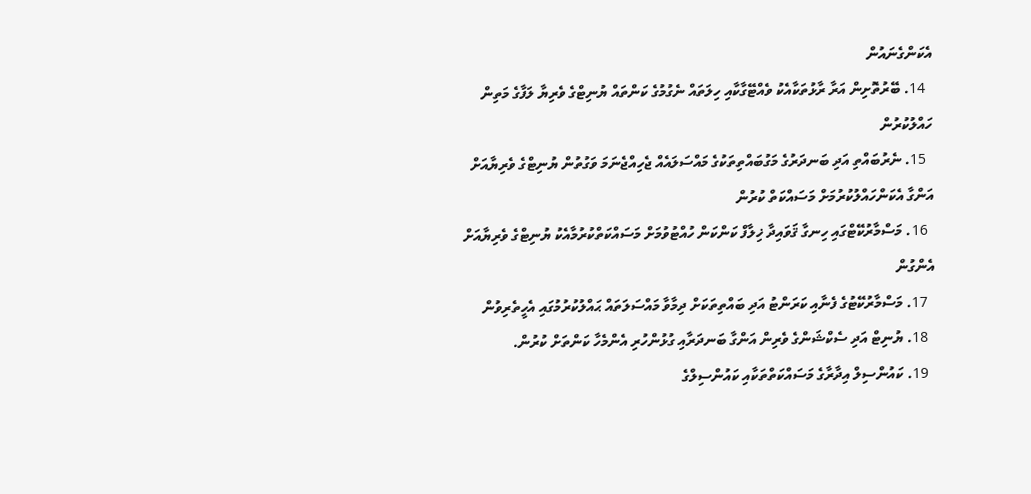އެކަންގެނައުން
  14. ބޭރުތޮށިން އަރާ ރާޅުތަކާއެކު ވެއްޓޭގާކާއި ހިލަތައް ނެގުމުގެ ކަންތައް ޔުނިޓްގެ ވެރިޔާ ލަފާގެ މަތިން ހައްލުކުރުން
  15. ނެރުބައްތި އަދި ބަނދަރުގެ މަގުބައްތިތަކުގެ މައްސަލައެއް ޖެހިއްޖެނަމަ ވަގުތުން ޔުނިޓްގެ ވެރިޔާއަށް އަންގާ އެކަންހައްލުކުރުމަށް މަސައްކަތް ކުރުން
  16. މަސްމާރުކޭޓްގައި ހިނގާ ޤަވައިދާ ޚިލާފް ކަންކަން ހުއްޓުވުމަށް މަސައްކަތްކުރުމާއެކު ޔުނިޓްގެ ވެރިޔާއަށް އެންގުން
  17. މަސްމާރުކޭޓުގެ ފެނާއި ކަރަންޓު އަދި ބައްތިތަކަށް ދިމާވާ މައްސަލަތައް ޙައްލުކުރުމުގައި އެހީތެރިވުން
  18. ޔުނިޓް އަދި ސެކްޝަންގެ ވެރިން އަންގާ ބަނދަރާއި ގުޅުންހުރި އެންމެހާ ކަންތަށް ކުރުން.
  19. ކައުންސިލް އިދާރާގެ މަސައްކަތްތަކާއި ކައުންސިލްގެ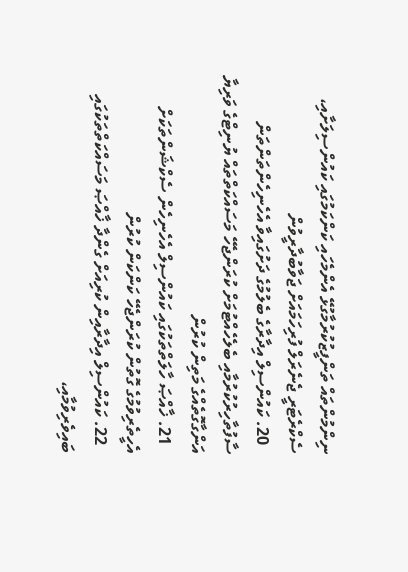ނިންމުންތައް ތަންފީޒުކުރުމާގުޅޭ އެންމެހައި ކަންކަމުގައި ކައުންސިލަށާއި، ސެކްރެޓަރީ ޖެނެރަލް ފުރިހަމައަށް ޖަވާބުދާރީވުން
  20. ކައުންސިލް އިދާރާގެ ބެލުމުގެ ދަށުގައިވާ އެހެނިހެންތަންތަން ސާފުތާހިރުކުރުމާއި ބެލެހެއްޓުމަށް ކުރަންޖެހޭ މަސައްކަތްތައް ޔުނިޓްގެ ވަރިޔާ އަންގާގޮތެއްގެ މަތިން ކުރުން
  21. ޚާއްޞަ ހާލަތްތަކުގައި ކައުންސިލް އެހެނިހެން ސެކްޝަންތަކަށް އެހީތެރިވުމުގެ ގޮތުން ކުރަންޖެހޭ ކަންކަން ކުރުން
  22. ކައުންސިލް އިދާރާއިން ކުރިއަށް ގެންދާ ޚާއްޞަ މަސައްކަތްތަކުގައި ބައިވެރިވުމާއި،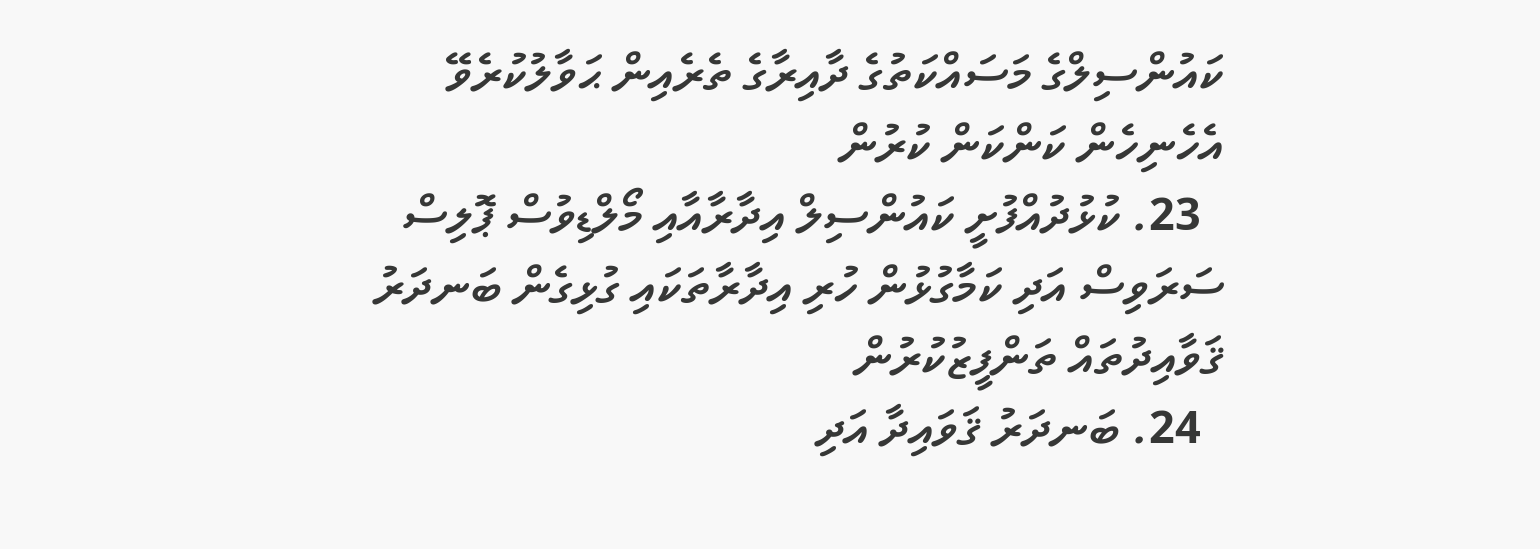ކައުންސިލްގެ މަސައްކަތުގެ ދާއިރާގެ ތެރެއިން ޙަވާލުކުރެވޭ އެހެނިހެން ކަންކަން ކުރުން
  23. ކުޅުދުއްފުށީ ކައުންސިލް އިދާރާއާއި މޯލްޑިވުސް ޕޮލިސް ސަރަވިސް އަދި ކަމާގުޅުން ހުރި އިދާރާތަކައި ގުޅިގެން ބަނދަރު ޤަވާއިދުތައް ތަންފީޒުކުރުން
  24. ބަނދަރު ޤަވައިދާ އަދި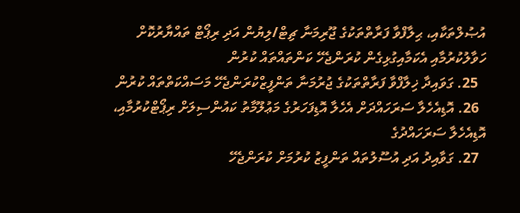އުޞުލްތަކާއި، ޙިލާފްވާ ފަރާތްތަކުގެ ޖޫރިމަނާ ޗިޓް/ލިޔުން އަދި ރިޕޯޓް ތައްޔާރުކޮށް ހަވާލުކުރުމާއި އެކަމާއިގުޅިގެން ކުރަންޖެހޭ ކަންތައްތައް ކުރުން
  25. ގަވައިދާ ޚިލާފްވާ ފަރާތްތަކުގެ ޖުރުމަނާ ތަންފީޒްކުރަންޖެހޭ މަސައްކަތްތައް ކުރުން
  26. އޮޑިއެހެލާ ސަރަހައްދަށް އެހެލާ އޮޑިފަހަރުގެ މަޢުލޫމާތު ކައުންސިލަށް ރިޕޯޓްކުރުމާއި، އޮޑިއެހެލާ ސަރަހައްދުގެ
  27. ގަވާއިދު އަދި އުސޫލުތައް ތަންފީޒު ކުރުމަށް ކުރަންޖެހޭ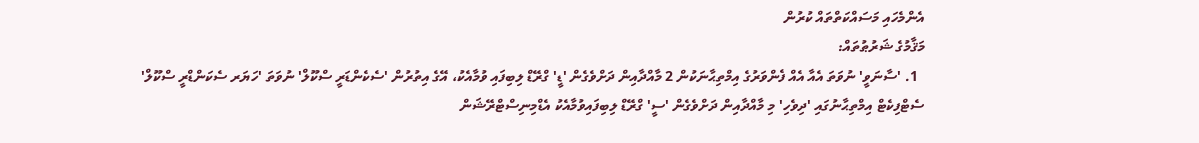އެންމެހައި މަސައްކަތްތައް ކުރުން
މަޤާމުގެ ޝަރުޠުތައް:
  1. 'ސާނަވީ' ނުވަތަ އެއާ އެއް ފެންވަރުގެ އިމްތިޙާނަކުން 2 މާއްދާއިން ދަށްވެގެން 'ޑީ' ގްރޭޑް ލިބިފައި ވުމާއެކު، އޭގެ އިތުރުން 'ސެކެންޑަރީ ސްކޫލް' ނުވަތަ 'ހަޔަރ ސެކަންޑްރީ ސްކޫލް' ސެޓްފިކެޓް އިމްތިޙާނުގައި 'ދިވެހި' މި މާއްދާއިން ދަށްވެގެން 'ސީ' ގްރޭޑް ލިބިފައިވުމާއެކު އެޑްމިނިސްޓްރޭޝަން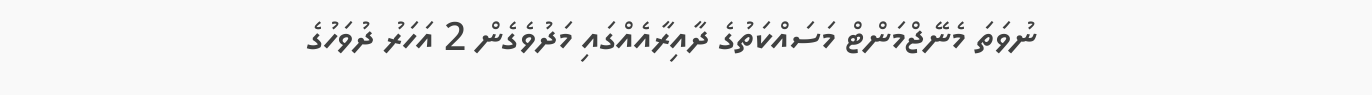ނުވަތަ މެނޭޖްމަންޓް މަސައްކަތުގެ ދާއިރާއެއްގައި މަދުވެގެން 2 އަހަރު ދުވަހުގެ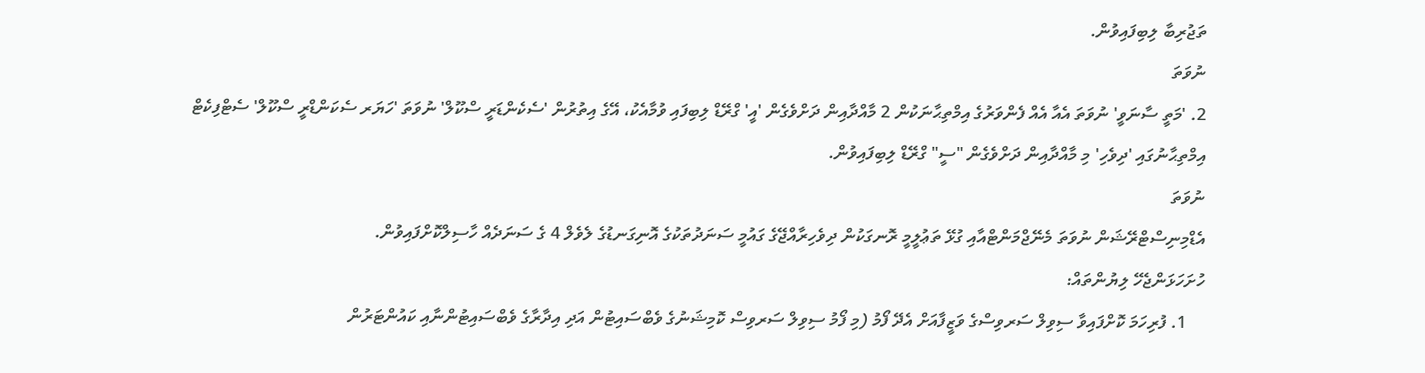ތަޖުރިބާ ލިބިފައިވުން.
ނުވަތަ
2. 'މަތީ ސާނަވީ' ނުވަތަ އެއާ އެއް ފެންވަރުގެ އިމްތިޙާނަކުން 2 މާއްދާއިން ދަށްވެގެން 'އީ' ގްރޭޑް ލިބިފައި ވުމާއެކު، އޭގެ އިތުރުން 'ސެކެންޑަރީ ސްކޫލް' ނުވަތަ 'ހަޔަރ ސެކަންޑްރީ ސްކޫލް' ސެޓްފިކެޓް އިމްތިޙާނުގައި 'ދިވެހި' މި މާއްދާއިން ދަށްވެގެން "ސީ" ގްރޭޑް ލިބިފައިވުން.
ނުވަތަ
އެޑްމިނިސްޓްރޭޝަން ނުވަތަ މެނޭޖްމަންޓްއާއި ގުޅޭ ތަޢުލީމީ ރޮނގަކުން ދިވެހިރާއްޖޭގެ ގައުމީ ސަނަދުތަކުގެ އޮނިގަނޑުގެ ލެވެލް 4 ގެ ސަނަދެއް ހާސިލްކޮށްފައިވުން.
ހުށަހަޅަންޖެހޭ ލިޔުންތައް:
    1. ފުރިހަމަ ކޮށްފައިވާ ސިވިލް ސަރވިސްގެ ވަޒީފާއަށް އެދޭ ފޯމު (މި ފޯމު ސިވިލް ސަރވިސް ކޮމިޝަނުގެ ވެބްސައިޓުން އަދި އިދާރާގެ ވެބްސައިޓުންނާއި ކައުންޓަރުން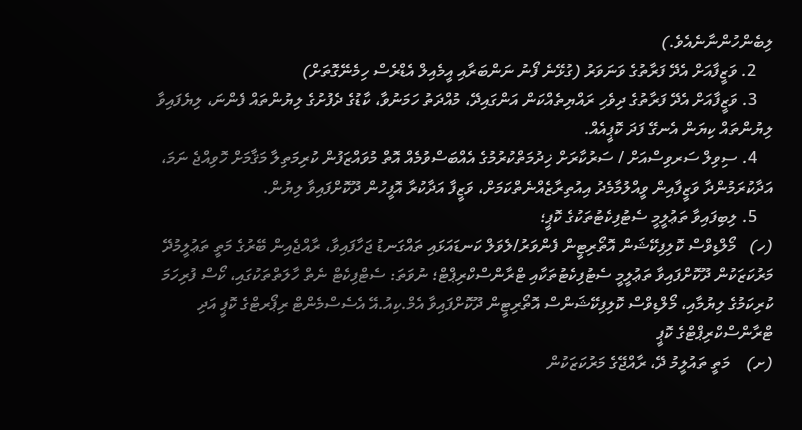ލިބެންހުންނާނެއެވެ.)
    2. ވަޒީފާއަށް އެދޭ ފަރާތުގެ ވަނަވަރު (ގުޅޭނެ ފޯނު ނަންބަރާއި އީމެއިލް އެޑްރެސް ހިމެނޭގޮތަށް)
    3. ވަޒީފާއަށް އެދޭ ފަރާތުގެ ދިވެހި ރައްޔިތެއްކަން އަންގައިދޭ، މުއްދަތު ހަމަނުވާ، ކާޑުގެ ދެފުށުގެ ލިޔުންތައް ފެންނަ، ލިޔެފައިވާ ލިޔުންތައް ކިޔަން އެނގޭ ފަދަ ކޮޕީއެއް.
    4. ސިވިލް ސަރވިސްއަށް / ސަރުކާރަށް ޚިދުމަތްކުރުމުގެ އެއްބަސްވުމެއް އޮތް މުވައްޒަފުން ކުރިމަތިލާ މަޤާމަށް ހޮވިއްޖެ ނަމަ، އަދާކުރަމުންދާ ވަޒީފާއިން ވީއްލުމާމެދު އިއުތިރާޒެއްނެތްކަމަށް، ވަޒީފާ އަދާކުރާ އޮފީހުން ދޫކޮށްފައިވާ ލިޔުން.
    5. ލިބިފައިވާ ތަޢުލީމީ ސެޓުފިކެޓުތަކުގެ ކޮޕީ؛
(ހ)   މޯލްޑިވްސް ކޮލިފިކޭޝަން އޮތޯރިޓީން ފެންވަރު/ލެވަލް ކަނޑައަޅައި ތައްގަނޑު ޖަހާފައިވާ، ރާއްޖެއިން ބޭރުގެ މަތީ ތަޢުލީމުދޭ މަރުކަޒަކުން ދޫކޮށްފައިވާ ތަޢުލީމީ ސެޓުފިކެޓުތަކާއި ޓްރާންސްކްރިޕްޓް؛ ނުވަތަ: ސެޓްފިކެޓް ނެތް ހާލަތްތަކުގައި، ކޯސް ފުރިހަމަ ކުރިކަމުގެ ލިޔުމާއި، މޯލްޑިވްސް ކޮލިފިކޭޝަންސް އޮތޯރިޓީން ދޫކޮށްފައިވާ އެމް.ކިއު.އޭ އެސެސްމެންޓް ރިޕޯރޓްގެ ކޮޕީ އަދި ޓްރާންސްކްރިޕްޓްގެ ކޮޕީ
(ށ)    މަތީ ތައުލީމު ދޭ، ރާއްޖޭގެ މަރުކަޒަކުން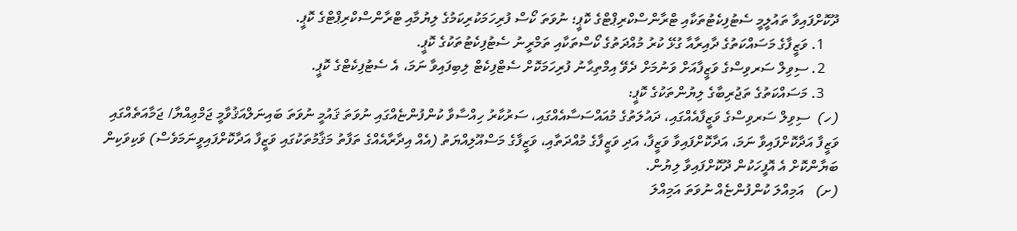ދޫކޮށްފައިވާ ތައުލީމީ ސެޓުފިކެޓުތަކާއި ޓްރާންސްކްރިޕްޓްގެ ކޮޕީ؛ ނުވަތަ ކޯސް ފުރިހަމަކުރިކަމުގެ ލިޔުމާއި ޓްރާންސްކްރިޕްޓްގެ ކޮޕީ.
    1. ވަޒީފާގެ މަސައްކަތުގެ ދާއިރާއާ ގުޅޭ ކުރު މުއްދަތުގެ ކޯސްތަކާއި ތަމްރީނު ސެޓުފިކެޓުތަކުގެ ކޮޕީ.
    2. ސިވިލް ސަރވިސްގެ ވަޒީފާއަށް ވަނުމަށް ދެވޭ އިމްތިޙާނު ފުރިހަމަކޮށް ސެޓްފިކެޓް ލިބިފައިވާ ނަމަ، އެ ސެޓުފިކެޓްގެ ކޮޕީ.
    3. މަސައްކަތުގެ ތަޖުރިބާގެ ލިޔުންތަކުގެ ކޮޕީ:
(ހ)  ސިވިލް ސަރވިސްގެ ވަޒީފާއެއްގައި، ދައުލަތުގެ މުއައްސަސާއެއްގައި، ސަރުކާރު ހިއްސާވާ ކުންފުންޏެއްގައި ނުވަތަ ޤައުމީ ނުވަތަ ބައިނަލްއަޤުވާމީ ޖަމްޢިއްޔާ/ ޖަމާއަތެއްގައި ވަޒީފާ އަދާކޮށްފައިވާ ނަމަ، އަދާކޮށްފައިވާ ވަޒީފާ، އަދި ވަޒީފާގެ މުއްދަތާއި، ވަޒީފާގެ މަސްއޫލިއްޔަތު (އެއް އިދާރާއެއްގެ ތަފާތު މަޤާމުތަކުގައި ވަޒީފާ އަދާކޮށްފައިވީނަމަވެސް) ވަކިވަކިން ބަޔާންކޮށް އެ އޮފީހަކުން ދޫކޮށްފައިވާ ލިޔުން.
(ށ)   އަމިއްލަ ކުންފުންޏެއް ނުވަތަ އަމިއްލަ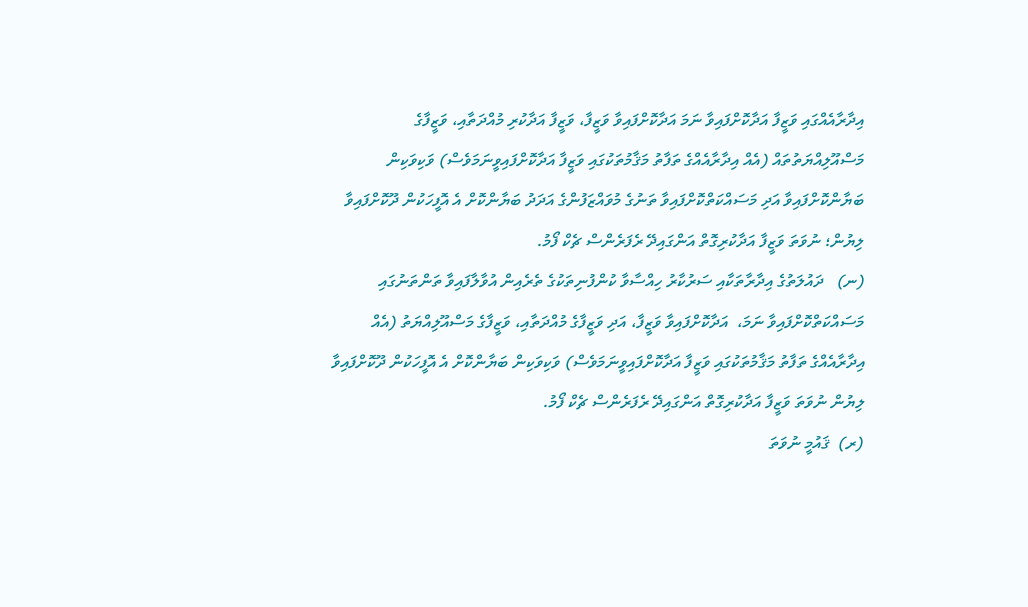އިދާރާއެއްގައި ވަޒީފާ އަދާކޮށްފައިވާ ނަމަ އަދާކޮށްފައިވާ ވަޒީފާ، ވަޒީފާ އަދާކުރި މުއްދަތާއި، ވަޒީފާގެ މަސްއޫލިއްޔަތުތައް (އެއް އިދާރާއެއްގެ ތަފާތު މަޤާމުތަކުގައި ވަޒީފާ އަދާކޮށްފައިވީނަމަވެސް) ވަކިވަކިން ބަޔާންކޮށްފައިވާ އަދި މަސައްކަތްކޮށްފައިވާ ތަނުގެ މުވައްޒަފުންގެ އަދަދު ބަޔާންކޮށް އެ އޮފީހަކުން ދޫކޮށްފައިވާ ލިޔުން؛ ނުވަތަ ވަޒީފާ އަދާކުރިގޮތް އަންގައިދޭ ރެފަރެންސް ޗެކް ފޯމު.
(ނ)   ދައުލަތުގެ އިދާރާތަކާއި ސަރުކާރު ހިއްސާވާ ކުންފުނިތަކުގެ ތެރެއިން އުވާލާފައިވާ ތަންތަނުގައި މަސައްކަތްކޮށްފައިވާ ނަމަ،  އަދާކޮށްފައިވާ ވަޒީފާ، އަދި ވަޒީފާގެ މުއްދަތާއި، ވަޒީފާގެ މަސްއޫލިއްޔަތު (އެއް އިދާރާއެއްގެ ތަފާތު މަޤާމުތަކުގައި ވަޒީފާ އަދާކޮށްފައިވީނަމަވެސް) ވަކިވަކިން ބަޔާންކޮށް އެ އޮފީހަކުން ދޫކޮށްފައިވާ ލިޔުން ނުވަތަ ވަޒީފާ އަދާކުރިގޮތް އަންގައިދޭ ރެފަރެންސް ޗެކް ފޯމު.
(ރ)  ޤައުމީ ނުވަތަ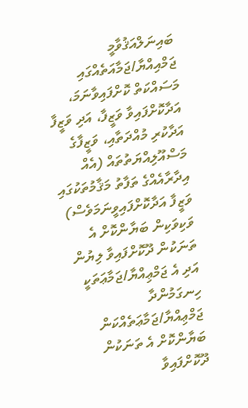ބައިނަލްއަޤުވާމީ ޖަމްއިއްޔާ/ޖަމާއަތެއްގައި މަސައްކަތް ކޮށްފައިވާނަމަ، އަދާކޮށްފައިވާ ވަޒީފާ، އަދި ވަޒީފާ އަދާކުރި މުއްދަތާއި، ވަޒީފާގެ މަސްއޫލިއްޔަތުތައް (އެއް އިދާރާއެއްގެ ތަފާތު މަޤާމުތަކުގައި ވަޒީފާ އަދާކޮށްފައިވީނަމަވެސް) ވަކިވަކިން ބަޔާންކޮށް އެ ތަނަކުން ދޫކޮށްފައިވާ ލިޔުން އަދި އެ ޖަމްޢިއްޔާ/ޖަމާޢަތަކީ ހިނގަމުންދާ ޖަމްޢިއްޔާ/ޖަމާޢަތެއްކަން ބަޔާންކޮށް އެ ތަނަކުން ދޫކޮށްފައިވާ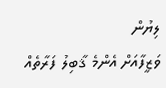ލިޔުން
ވަޒީފާއަށް އެންމެ ޤާބިލު ފަރާތެއް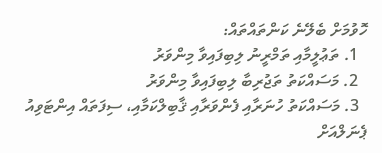ހޮވުމަށް ބެލޭނެ ކަންތައްތައް:
  1. ތަޢުލީމާއި ތަމްރީނު ލިބިފައިވާ މިންވަރު
  2. މަސައްކަތު ތަޖުރިބާ ލިބިފައިވާ މިންވަރު
  3. މަސައްކަތު ހުނަރާއި ފެންވަރާއި ޤާބިލްކަމާއި، ސިފަތައް އިންޓަވިއު ޕެނަލްއަށް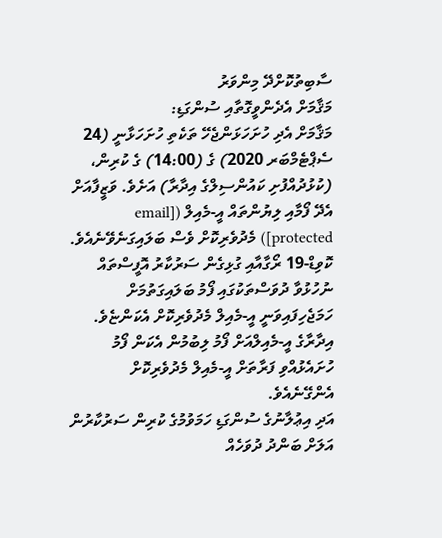ސާބިތުކޮށްދޭ މިންވަރު
މަޤާމަށް އެދެންވީގޮތާއި ސުންގަޑި:
މަޤާމަށް އެދި ހުށަހަޅަންޖެހޭ ތަކެތި ހުށަހަޅާނީ (24 ސެޕްޓެމްބަރ 2020) ގެ (14:00) ގެ ކުރިން، (ކުޅުދުއްފުށި ކައުންސިލްގެ އިދާރާ) އަށެވެ. ވަޒީފާއަށް އެދޭ ފޯމާއި ލިޔުންތައް އީ-މެއިލް ([email protected]) މެދުވެރިކޮށް ވެސް ބަލައިގަނެވޭނެއެވެ.
ކޮވިޑް-19 ރޯގާއާއި ގުޅިގެން ސަރުކާރު އޮފީސްތައް ނުހުޅުވާ ދުވަސްތަކުގައި ފޯމު ބަލައިގަތުމަށް ހަމަޖެހިފައިވަނީ އީ-މެއިލް މެދުވެރިކޮށް އެކަންޏެވެ. އިދާރާގެ އީ-މެއިލްއަށް ފޯމު ލިބުމުން އެކަން ފޯމު ހުށައެޅުއްވި ފަރާތަށް އީ-މެއިލް މެދުވެރިކޮށް އެންގޭނެއެވެ.
އަދި އިޢުލާނުގެ ސުންގަޑި ހަމަވުމުގެ ކުރިން ސަރުކާރުން އަލަށް ބަންދު ދުވަހެއް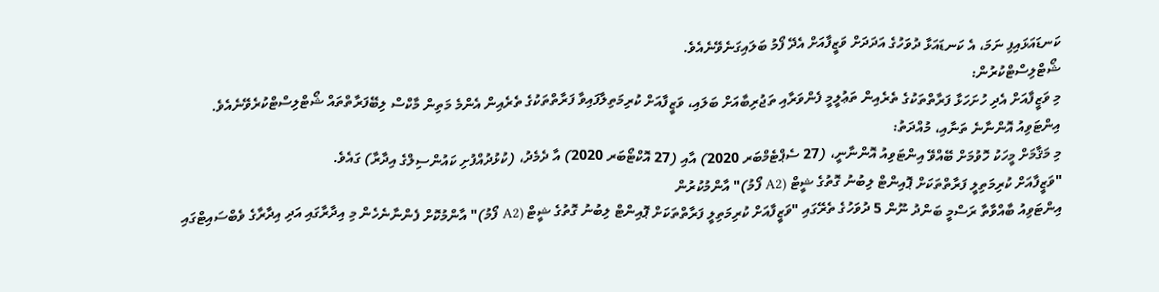ކަނޑައަޅައިފި ނަމަ، އެ ކަނޑައަޅާ ދުވަހުގެ އަދަދަށް ވަޒީފާއަށް އެދޭ ފޯމު ބަލައިގަނެވޭނެއެވެ.
ޝޯޓްލިސްޓްކުރުން:
މި ވަޒީފާއަށް އެދި ހުށަހަޅާ ފަރާތްތަކުގެ ތެރެއިން ތަޢުލީމީ ފެންވަރާއި ތަޖުރިބާއަށް ބަލައި، ވަޒީފާއަށް ކުރިމަތިލާފައިވާ ފަރާތްތަކުގެ ތެރެއިން އެންމެ މަތިން މާކްސް ލިބޭފަރާތްތައް ޝޯޓްލިސްޓްކުރެވޭނެއެވެ.
އިންޓަވިއު އޮންނާނެ ތަނާއި، މުއްދަތު:
މި މަޤާމަށް މީހަކު ހޮވުމަށް ބޭއްވޭ އިންޓަވިއު އޮންނާނީ، (27 ސެޕްޓެމްބަރ 2020) އާއި (27 އޮކްޓޯބަރ 2020) އާ ދެމެދު، (ކުޅުދުއްފުށި ކައުންސިލްގެ އިދާރާ) ގައެވެ.
"ވަޒީފާއަށް ކުރިމަތިލީ ފަރާތްތަކަށް ޕޮއިންޓް ލިބުނު ގޮތުގެ ޝީޓް (A2 ފޯމު)" އާންމުކުރުން
އިންޓަވިއު ބާއްވާތާ ރަސްމީ ބަންދު ނޫން 5 ދުވަހުގެ ތެރޭގައި "ވަޒީފާއަށް ކުރިމަތިލީ ފަރާތްތަކަށް ޕޮއިންޓް ލިބުނު ގޮތުގެ ޝީޓް (A2 ފޯމު)" އާންމުކޮށް ފެންނާނެހެން މި އިދާރާގައި އަދި އިދާރާގެ ވެބްސައިޓްގައި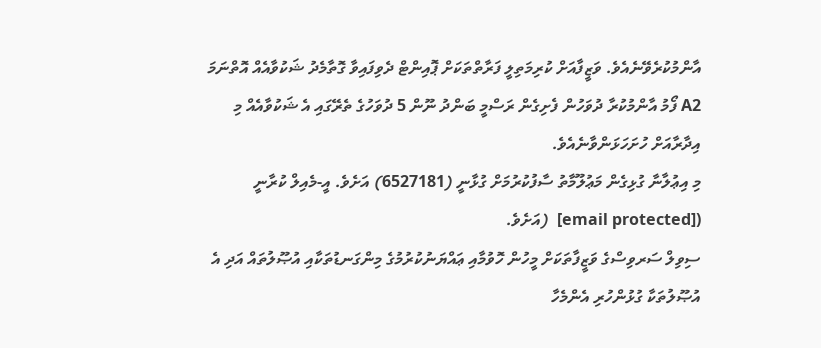އާންމުކުރެވޭނެއެވެ. ވަޒީފާއަށް ކުރިމަތިލީ ފަރާތްތަކަށް ޕޮއިންޓް ދެވިފައިވާ ގޮތާމެދު ޝަކުވާއެއް އޮތްނަމަ A2 ފޯމު އާންމުކުރާ ދުވަހުން ފެށިގެން ރަސްމީ ބަންދު ނޫން 5 ދުވަހުގެ ތެރޭގައި އެ ޝަކުވާއެއް މި އިދާރާއަށް ހުށަހަޅަންވާނެއެވެ.
މި އިޢުލާނާ ގުޅިގެން މަޢުލޫމާތު ސާފުކުރުމަށް ގުޅާނީ (6527181) އަށެވެ. އީ-މެއިލް ކުރާނީ ([email protected]  (އަށެވެ.
ސިވިލް ސަރވިސްގެ ވަޒީފާތަކަށް މީހުން ހޮވުމާއި ޢައްޔަނުކުރުމުގެ މިންގަނޑުތަކާއި އުޞޫލުތައް އަދި އެ އުޞޫލުތަކާ ގުޅުންހުރި އެންމެހާ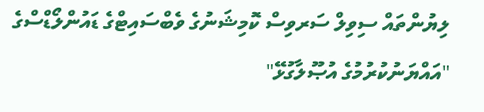ލިޔުންތައް ސިވިލް ސަރވިސް ކޮމިޝަނުގެ ވެބްސައިޓްގެ ޑައުންލޯޑްސްގެ "އައްޔަނުކުރުމުގެ އުޞޫލާގުޅޭ"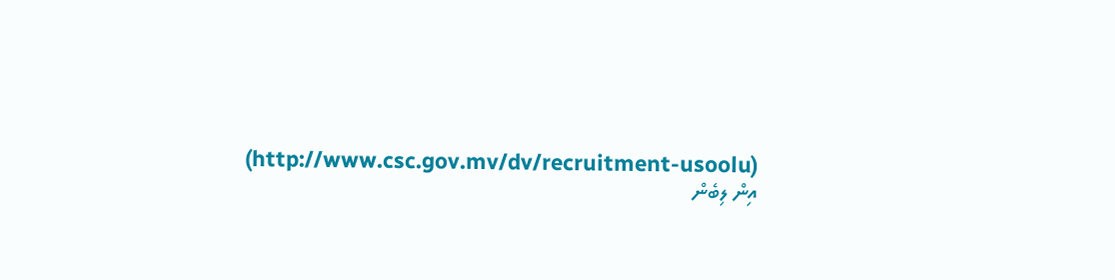(http://www.csc.gov.mv/dv/recruitment-usoolu) އިން ލިބެން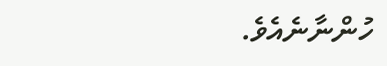ހުންނާނެއެވެ.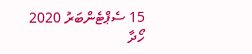15 ސެޕްޓެންބަރު 2020
ހޯދާ